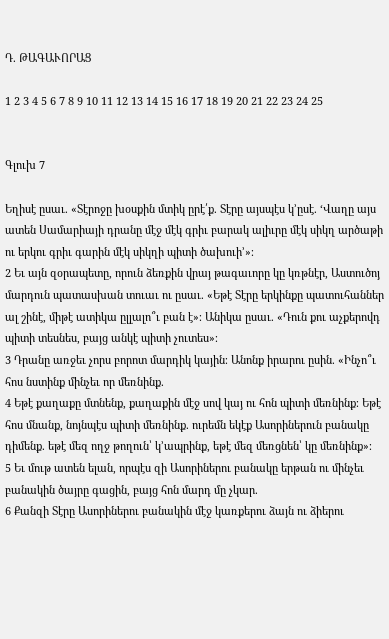Դ. ԹԱԳԱՒՈՐԱՑ

1 2 3 4 5 6 7 8 9 10 11 12 13 14 15 16 17 18 19 20 21 22 23 24 25


Գլուխ 7

Եղիսէ ըսաւ. «Տէրոջը խօսքին մտիկ ըրէ՛ք. Տէրը այսպէս կ’ըսէ. ‘Վաղը այս ատեն Սամարիայի դրանը մէջ մէկ գրիւ բարակ ալիւրը մէկ սիկղ արծաթի ու երկու գրիւ գարին մէկ սիկղի պիտի ծախուի’»։
2 Եւ այն զօրապետը, որուն ձեռքին վրայ թագաւորը կը կռթնէր, Աստուծոյ մարդուն պատասխան տուաւ ու ըսաւ. «Եթէ Տէրը երկինքը պատուհաններ ալ շինէ, միթէ ատիկա ըլլալո՞ւ բան է»։ Անիկա ըսաւ. «Դուն քու աչքերովդ պիտի տեսնես, բայց անկէ պիտի չուտես»։
3 Դրանը առջեւ չորս բորոտ մարդիկ կային։ Անոնք իրարու ըսին. «Ինչո՞ւ հոս նստինք մինչեւ որ մեռնինք.
4 Եթէ քաղաքը մտնենք, քաղաքին մէջ սով կայ ու հոն պիտի մեռնինք։ Եթէ հոս մնանք, նոյնպէս պիտի մեռնինք. ուրեմն եկէք Ասորիներուն բանակը դիմենք. եթէ մեզ ողջ թողուն՝ կ’ապրինք, եթէ մեզ մեռցնեն՝ կը մեռնինք»։
5 Եւ մութ ատեն ելան, որպէս զի Ասորիներու բանակը երթան ու մինչեւ բանակին ծայրը գացին, բայց հոն մարդ մը չկար.
6 Քանզի Տէրը Ասորիներու բանակին մէջ կառքերու ձայն ու ձիերու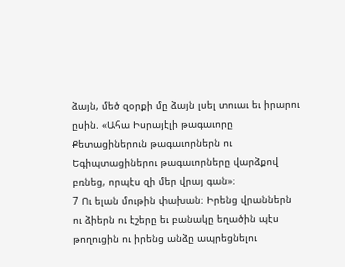ձայն, մեծ զօրքի մը ձայն լսել տուաւ եւ իրարու ըսին. «Ահա Իսրայէլի թագաւորը Քետացիներուն թագաւորներն ու Եգիպտացիներու թագաւորները վարձքով բռնեց, որպէս զի մեր վրայ գան»։
7 Ու ելան մութին փախան։ Իրենց վրաններն ու ձիերն ու էշերը եւ բանակը եղածին պէս թողուցին ու իրենց անձը ապրեցնելու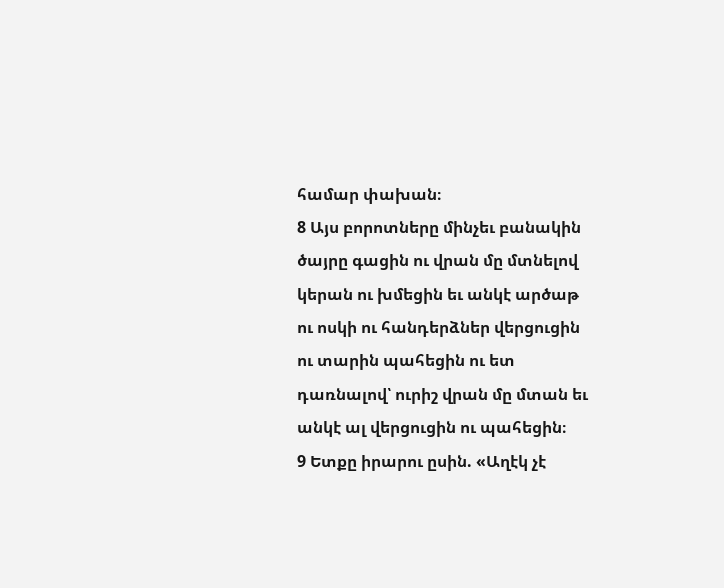համար փախան։
8 Այս բորոտները մինչեւ բանակին ծայրը գացին ու վրան մը մտնելով կերան ու խմեցին եւ անկէ արծաթ ու ոսկի ու հանդերձներ վերցուցին ու տարին պահեցին ու ետ դառնալով՝ ուրիշ վրան մը մտան եւ անկէ ալ վերցուցին ու պահեցին։
9 Ետքը իրարու ըսին. «Աղէկ չէ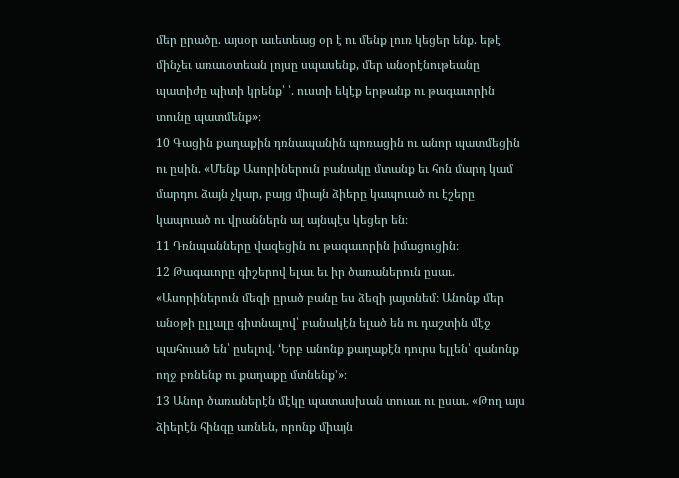մեր ըրածը. այսօր աւետեաց օր է ու մենք լուռ կեցեր ենք. եթէ մինչեւ առաւօտեան լոյսը սպասենք, մեր անօրէնութեանը պատիժը պիտի կրենք՝ ՝. ուստի եկէք երթանք ու թագաւորին տունը պատմենք»։
10 Գացին քաղաքին դռնապանին պոռացին ու անոր պատմեցին ու ըսին. «Մենք Ասորիներուն բանակը մտանք եւ հոն մարդ կամ մարդու ձայն չկար, բայց միայն ձիերը կապուած ու էշերը կապուած ու վրաններն ալ այնպէս կեցեր են։
11 Դռնպանները վազեցին ու թագաւորին իմացուցին։
12 Թագաւորը գիշերով ելաւ եւ իր ծառաներուն ըսաւ. «Ասորիներուն մեզի ըրած բանը ես ձեզի յայտնեմ։ Անոնք մեր անօթի ըլլալը գիտնալով՝ բանակէն ելած են ու դաշտին մէջ պահուած են՝ ըսելով. ‘Երբ անոնք քաղաքէն դուրս ելլեն՝ զանոնք ողջ բռնենք ու քաղաքը մտնենք’»։
13 Անոր ծառաներէն մէկը պատասխան տուաւ ու ըսաւ. «Թող այս ձիերէն հինգը առնեն, որոնք միայն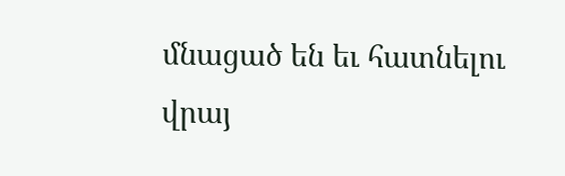մնացած են եւ հատնելու վրայ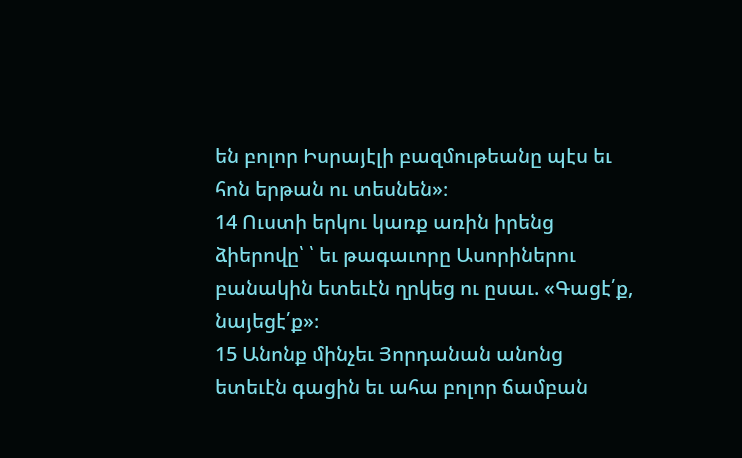են բոլոր Իսրայէլի բազմութեանը պէս եւ հոն երթան ու տեսնեն»։
14 Ուստի երկու կառք առին իրենց ձիերովը՝ ՝ եւ թագաւորը Ասորիներու բանակին ետեւէն ղրկեց ու ըսաւ. «Գացէ՛ք, նայեցէ՛ք»։
15 Անոնք մինչեւ Յորդանան անոնց ետեւէն գացին եւ ահա բոլոր ճամբան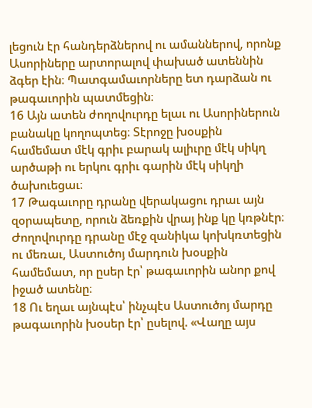լեցուն էր հանդերձներով ու ամաններով, որոնք Ասորիները արտորալով փախած ատեննին ձգեր էին։ Պատգամաւորները ետ դարձան ու թագաւորին պատմեցին։
16 Այն ատեն ժողովուրդը ելաւ ու Ասորիներուն բանակը կողոպտեց։ Տէրոջը խօսքին համեմատ մէկ գրիւ բարակ ալիւրը մէկ սիկղ արծաթի ու երկու գրիւ գարին մէկ սիկղի ծախուեցաւ։
17 Թագաւորը դրանը վերակացու դրաւ այն զօրապետը, որուն ձեռքին վրայ ինք կը կռթնէր։ Ժողովուրդը դրանը մէջ զանիկա կոխկռտեցին ու մեռաւ, Աստուծոյ մարդուն խօսքին համեմատ, որ ըսեր էր՝ թագաւորին անոր քով իջած ատենը։
18 Ու եղաւ այնպէս՝ ինչպէս Աստուծոյ մարդը թագաւորին խօսեր էր՝ ըսելով. «Վաղը այս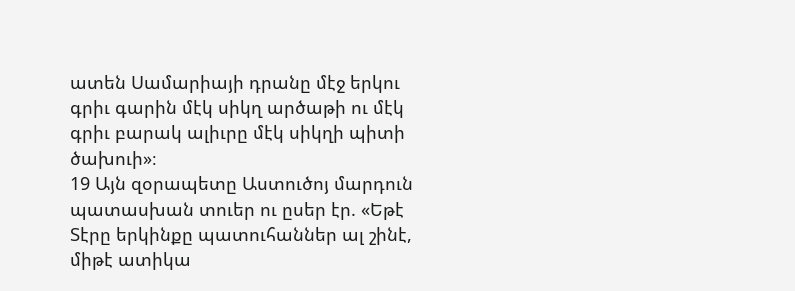ատեն Սամարիայի դրանը մէջ երկու գրիւ գարին մէկ սիկղ արծաթի ու մէկ գրիւ բարակ ալիւրը մէկ սիկղի պիտի ծախուի»։
19 Այն զօրապետը Աստուծոյ մարդուն պատասխան տուեր ու ըսեր էր. «Եթէ Տէրը երկինքը պատուհաններ ալ շինէ, միթէ ատիկա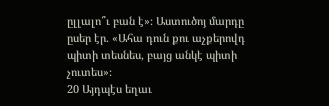ըլլալո՞ւ բան է»։ Աստուծոյ մարդը ըսեր էր. «Ահա դուն քու աչքերովդ պիտի տեսնես, բայց անկէ պիտի չուտես»։
20 Այդպէս եղաւ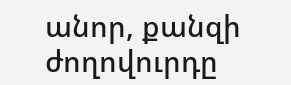անոր, քանզի ժողովուրդը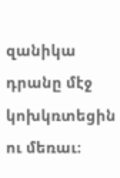զանիկա դրանը մէջ կոխկռտեցին ու մեռաւ։